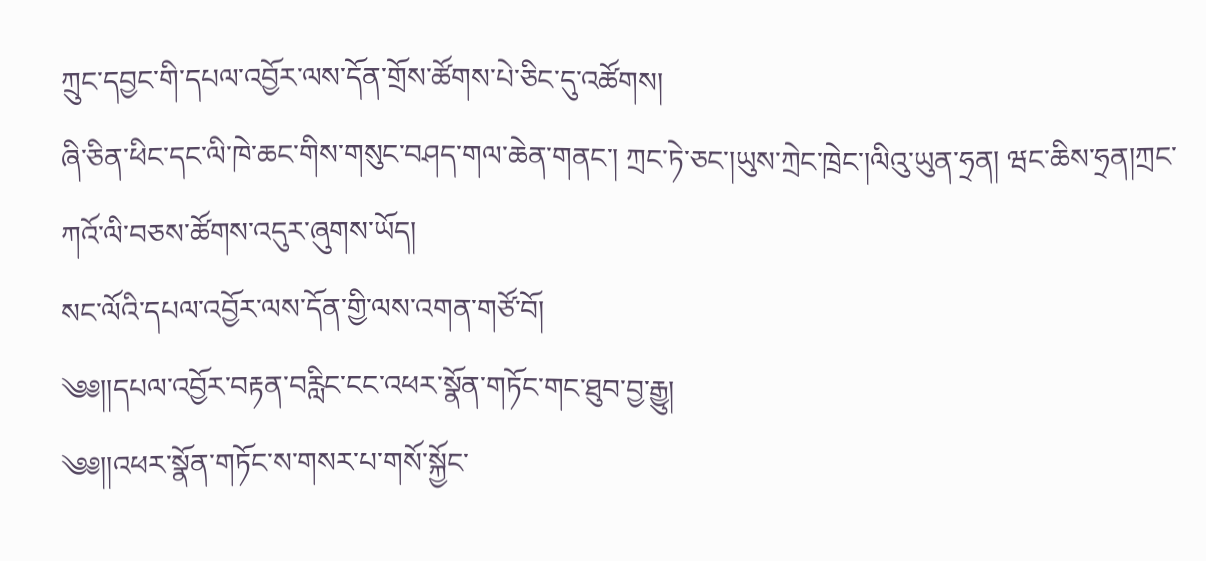ཀྲུང་དབྱང་གི་དཔལ་འབྱོར་ལས་དོན་གྲོས་ཚོགས་པེ་ཅིང་དུ་འཚོགས།
ཞི་ཅིན་ཕིང་དང་ལི་ཁེ་ཆང་གིས་གསུང་བཤད་གལ་ཆེན་གནང་། ཀྲང་ཏེ་ཅང་།ཡུས་ཀྲེང་ཁྲེང་།ལིའུ་ཡུན་ཧྲན། ཝང་ཆིས་ཧྲན།ཀྲང་ཀའོ་ལི་བཅས་ཚོགས་འདུར་ཞུགས་ཡོད།
སང་ལོའི་དཔལ་འབྱོར་ལས་དོན་གྱི་ལས་འགན་གཙོ་བོ།
༄༅།།དཔལ་འབྱོར་བརྟན་བརླིང་ངང་འཕར་སྣོན་གཏོང་གང་ཐུབ་བྱ་རྒྱུ།
༄༅།།འཕར་སྣོན་གཏོང་ས་གསར་པ་གསོ་སྐྱོང་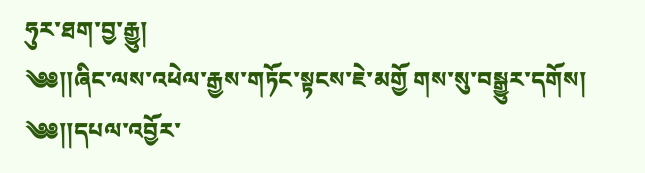ཧུར་ཐག་བྱ་རྒྱུ།
༄༅།།ཞིང་ལས་འཕེལ་རྒྱས་གཏོང་སྟངས་ཇེ་མགྱོ གས་སུ་བསྒྱུར་དགོས།
༄༅།།དཔལ་འབྱོར་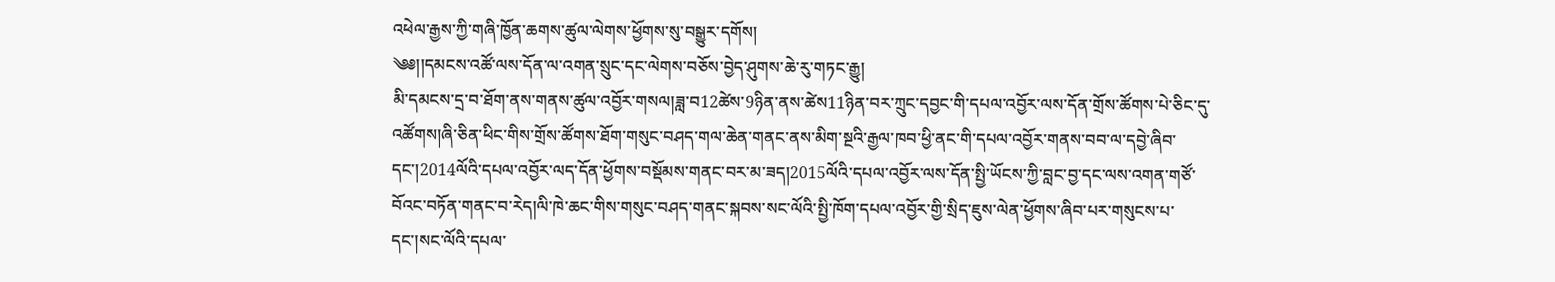འཕེལ་རྒྱས་ཀྱི་གཞི་ཁྱོན་ཆགས་ཚུལ་ལེགས་ཕྱོགས་སུ་བསྒྱུར་དགོས།
༄༅།།དམངས་འཚོ་ལས་དོན་ལ་འགན་སྲུང་དང་ལེགས་བཅོས་བྱེད་ཤུགས་ཆེ་རུ་གཏང་རྒྱུ།
མི་དམངས་དྲ་བ་ཐོག་ནས་གནས་ཚུལ་འབྱོར་གསལ།ཟླ་བ12ཚེས་9ཉིན་ནས་ཚེས11ཉིན་བར་ཀྲུང་དབྱང་གི་དཔལ་འབྱོར་ལས་དོན་གྲོས་ཚོགས་པེ་ཅིང་དུ་འཚོགས།ཞི་ཅིན་ཕིང་གིས་གྲོས་ཚོགས་ཐོག་གསུང་བཤད་གལ་ཆེན་གནང་ནས་མིག་སྔའི་རྒྱལ་ཁབ་ཕྱི་ནང་གི་དཔལ་འབྱོར་གནས་བབ་ལ་དབྱེ་ཞིབ་དང་།2014ལོའི་དཔལ་འབྱོར་ལད་དོན་ཕྱོགས་བསྡོམས་གནང་བར་མ་ཟད།2015ལོའི་དཔལ་འབྱོར་ལས་དོན་སྤྱི་ཡོངས་ཀྱི་བླང་བྱ་དང་ལས་འགན་གཙོ་བོའང་བཏོན་གནང་བ་རེད།ལི་ཁེ་ཆང་གིས་གསུང་བཤད་གནང་སྐབས་སང་ལོའི་སྤྱི་ཁོག་དཔལ་འབྱོར་གྱི་སྲིད་ཇུས་ལེན་ཕྱོགས་ཞིབ་པར་གསུངས་པ་དང་།སང་ལོའི་དཔལ་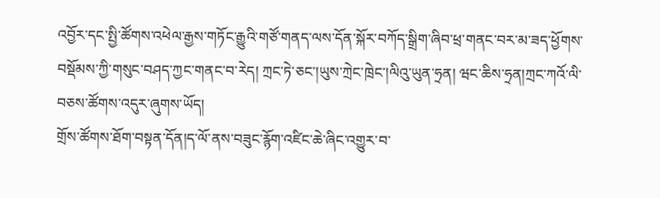འབྱོར་དང་སྤྱི་ཚོགས་འཕེལ་རྒྱས་གཏོང་རྒྱུའི་གཙོ་གནད་ལས་དོན་སྐོར་བཀོད་སྒྲིག་ཞིབ་ཕྲ་གནང་བར་མ་ཟད་ཕྱོགས་བསྡོམས་ཀྱི་གསུང་བཤད་ཀྱང་གནང་བ་རེད། ཀྲང་ཏེ་ཅང་།ཡུས་ཀྲེང་ཁྲེང་།ལིའུ་ཡུན་ཧྲན། ཝང་ཆིས་ཧྲན།ཀྲང་ཀའོ་ལི་བཅས་ཚོགས་འདུར་ཞུགས་ཡོད།
གྲོས་ཚོགས་ཐོག་བསྟན་དོན།ད་ལོ་ནས་བཟུང་རྙོག་འཛིང་ཆེ་ཞིང་འགྱུར་བ་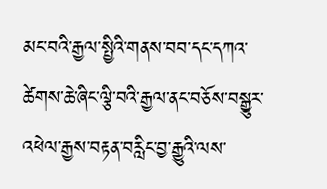མང་བའི་རྒྱལ་སྤྱིའི་གནས་བབ་དང་དཀའ་ཚེགས་ཆེ་ཞིང་ལྕི་བའི་རྒྱལ་ནང་བཅོས་བསྒྱུར་འཕེལ་རྒྱས་བརྟན་བརླིང་བྱ་རྒྱུའི་ལས་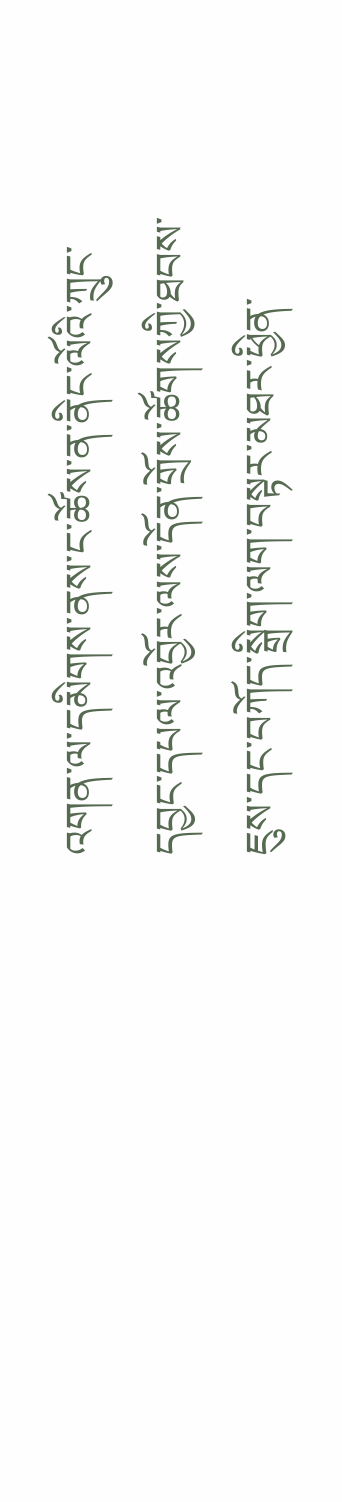འགན་ལ་དམིགས་ནས་ང་ཚོས་ན་ནིང་ལོའི་ཀྲུང་དབྱང་དཔལ་འབྱོར་ལས་དོན་གྲོས་ཚོགསཀྱི་ཐབས་ཇུས་དང་བཀོད་སྒྲིག་ལག་བསྟར་མཐར་ཕྱིན་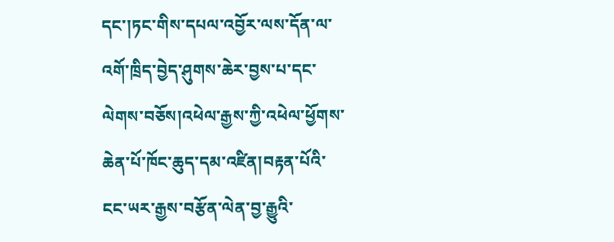དང་།ཏང་གིས་དཔལ་འབྱོར་ལས་དོན་ལ་འགོ་ཁྲིད་བྱེད་ཤུགས་ཆེར་བྱས་པ་དང་ལེགས་བཅོས།འཕེལ་རྒྱས་ཀྱི་འཕེལ་ཕྱོགས་ཆེན་པོ་ཁོང་ཆུད་དམ་འཛིན།བརྟན་པོའི་ངང་ཡར་རྒྱས་བརྩོན་ལེན་བྱ་རྒྱུའི་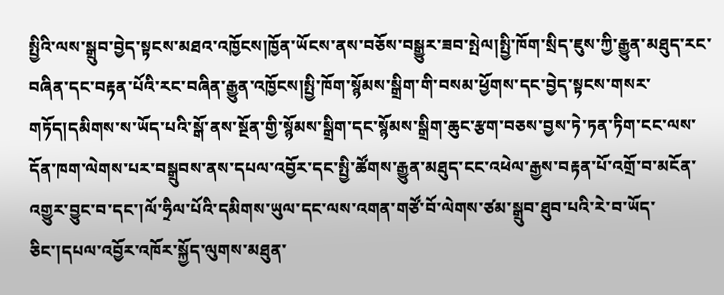སྤྱིའི་ལས་སྒྲུབ་བྱེད་སྟངས་མཐའ་འཁྱོངས།ཁྱོན་ཡོངས་ནས་བཅོས་བསྒྱུར་ཟབ་སྤེལ།སྤྱི་ཁོག་སྲིད་ཇུས་ཀྱི་རྒྱུན་མཐུད་རང་བཞིན་དང་བརྟན་པོའི་རང་བཞིན་རྒྱུན་འཁྱོངས།སྤྱི་ཁོག་སྙོམས་སྒྲིག་གི་བསམ་ཕྱོགས་དང་བྱེད་སྟངས་གསར་གཏོད།དམིགས་ས་ཡོད་པའི་སྒོ་ནས་སྔོན་གྱི་སྙོམས་སྒྲིག་དང་སྙོམས་སྒྲིག་ཆུང་རྩག་བཅས་བྱས་ཏེ་ཏན་ཏིག་ངང་ལས་དོན་ཁག་ལེགས་པར་བསྒྲུབས་ནས་དཔལ་འབྱོར་དང་སྤྱི་ཚོགས་རྒྱུན་མཐུད་ངང་འཕེལ་རྒྱས་བརྟན་པོ་འགྲོ་བ་མངོན་འགྱུར་བྱུང་བ་དང་།ལོ་ཧྲིལ་པོའི་དམིགས་ཡུལ་དང་ལས་འགན་གཙོ་བོ་ལེགས་ཙམ་སྒྲུབ་ཐུབ་པའི་རེ་བ་ཡོད་ཅིང་།དཔལ་འབྱོར་འཁོར་སྐྱོད་ལུགས་མཐུན་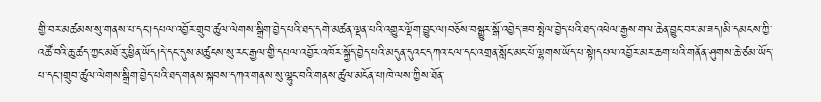གྱི་བར་མཚམས་སུ་གནས་པ་དང་།དཔལ་འབྱོར་གྲུབ་ཚུལ་ལེགས་སྒྲིག་བྱེད་པའི་ཐད་དགེ་མཚན་ལྡན་པའི་འགྱུར་ལྡོག་བྱུང་ལ།བཅོས་བསྒྱུར་སྒོ་འབྱེད་ཟབ་སྤེལ་བྱེད་པའི་ཐད་འཕེལ་རྒྱས་གལ་ཆེན་བྱུང་བར་མ་ཟད།མི་དམངས་ཀྱི་འཚོ་བའི་ཆུ་ཚད་ཀྱང་མཐོ་རུ་ཕྱིན་ཡོད།དེ་དང་དུས་མཚུངས་སུ་རང་རྒྱལ་གྱི་དཔལ་འབྱོར་འཁོར་སྐྱོད་བྱེད་པའི་མདུན་དུའང་དཀའ་ངལ་དང་འགྲན་སློང་མང་པོ་ལྷགས་ཡོད་པ་སྟེ།དཔལ་འབྱོར་མར་ཆག་པའི་གནོན་ཤུགས་ཆེ་ཙམ་ཡོད་པ་དང་།གྲུབ་ཚུལ་ལེགས་སྒྲིག་བྱེད་པའི་ཐད་གནས་སྐབས་དཀའ་གནས་སུ་ལྷུང་བའི་གནས་ཚུལ་མངོན་པ།ཁེ་ལས་ཀྱིས་ཐོན་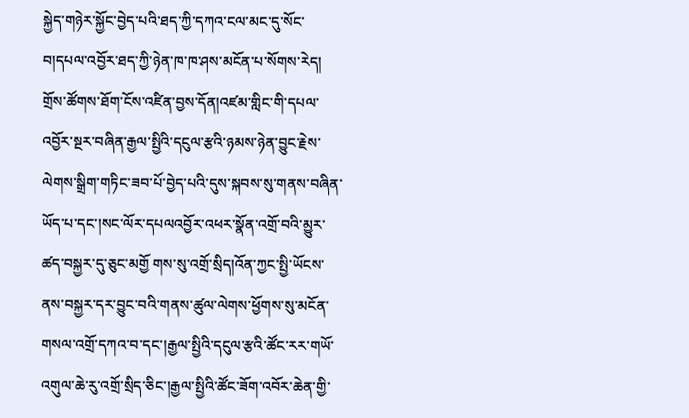སྐྱེད་གཉེར་སྐྱོང་བྱེད་པའི་ཐད་ཀྱི་དཀའ་ངལ་མང་དུ་སོང་བ།དཔལ་འབྱོར་ཐད་ཀྱི་ཉེན་ཁ་ཁ་ཤས་མངོན་པ་སོགས་རེད།
གྲོས་ཚོགས་ཐོག་ངོས་འཛིན་བྱས་དོན།འཛམ་གླིང་གི་དཔལ་འབྱོར་སྔར་བཞིན་རྒྱལ་སྤྱིའི་དངུལ་རྩའི་ཉམས་ཉེན་བྱུང་རྗེས་ལེགས་སྒྲིག་གཏིང་ཟབ་པོ་བྱེད་པའི་དུས་སྐབས་སུ་གནས་བཞིན་ཡོད་པ་དང་།སང་ལོར་དཔལའབྱོར་འཕར་སྣོན་འགྲོ་བའི་མྱུར་ཚད་བསྐྱར་དུ་ཅུང་མགྱོ གས་སུ་འགྲོ་སྲིད།འོན་ཀྱང་སྤྱི་ཡོངས་ནས་བསྐྱར་དར་བྱུང་བའི་གནས་ཚུལ་ལེགས་ཕྱོགས་སུ་མངོན་གསལ་འགྲོ་དཀའ་བ་དང་།རྒྱལ་སྤྱིའི་དངུལ་རྩའི་ཚོང་རར་གཡོ་འགུལ་ཆེ་རུ་འགྲོ་སྲིད་ཅིང་།རྒྱལ་སྤྱིའི་ཚོང་ཟོག་འབོར་ཆེན་གྱི་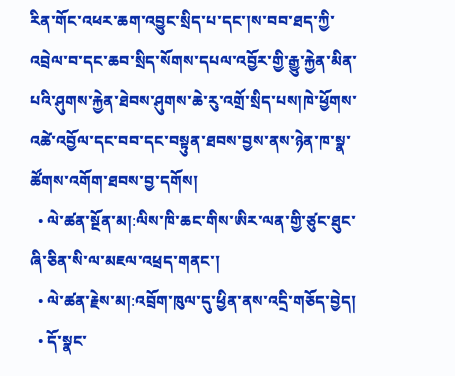རིན་གོང་འཕར་ཆག་འབྱུང་སྲིད་པ་དང་།ས་བབ་ཐད་ཀྱི་འབྲེལ་བ་དང་ཆབ་སྲིད་སོགས་དཔལ་འབྱོར་གྱི་རྒྱུ་རྐྱེན་མིན་པའི་ཤུགས་རྐྱེན་ཐེབས་ཤུགས་ཆེ་རུ་འགྲོ་སྲིད་པས།ཁེ་ཕྱོགས་འཚེ་འབྱོལ་དང་བབ་དང་བསྟུན་ཐབས་བྱས་ནས་ཉེན་ཁ་སྣ་ཚོགས་འགོག་ཐབས་བྱ་དགོས།
  • ལེ་ཚན་སྔོན་མ།:ལིས་ཁི་ཆང་གིས་ཨིར་ལན་གྱི་ཙུང་ཐུང་ཞི་ཅིན་སི་ལ་མཇལ་འཕྲད་གནང་།
  • ལེ་ཚན་རྗེས་མ།:འབྲོག་ཁུལ་དུ་ཕྱིན་ནས་འདྲི་གཅོད་བྱེད།
  • དོ་སྣང་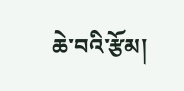ཆེ་བའི་རྩོམ།